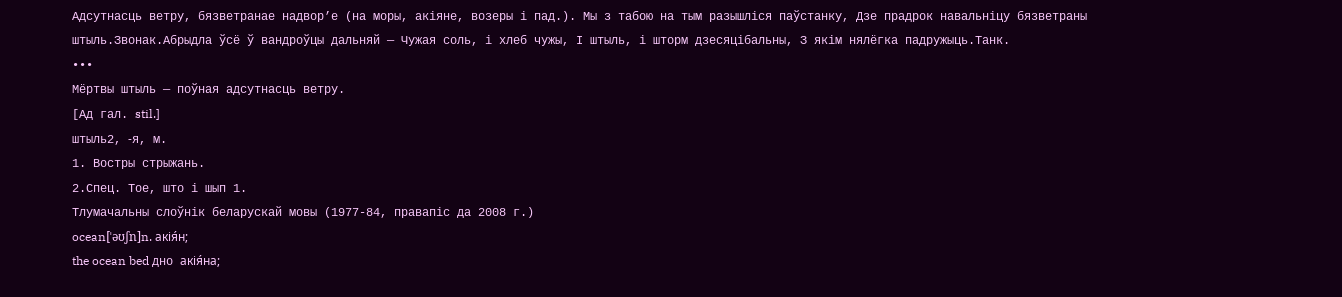Адсутнасць ветру, бязветранае надвор’е (на моры, акіяне, возеры і пад.). Мы з табою на тым разышліся паўстанку, Дзе прадрок навальніцу бязветраны штыль.Звонак.Абрыдла ўсё ў вандроўцы дальняй — Чужая соль, і хлеб чужы, І штыль, і шторм дзесяцібальны, З якім нялёгка падружыць.Танк.
•••
Мёртвы штыль — поўная адсутнасць ветру.
[Ад гал. stil.]
штыль2, ‑я, м.
1. Востры стрыжань.
2.Спец. Тое, што і шып 1.
Тлумачальны слоўнік беларускай мовы (1977-84, правапіс да 2008 г.)
ocean[ˈəʊʃn]n. акія́н;
the ocean bed дно акія́на;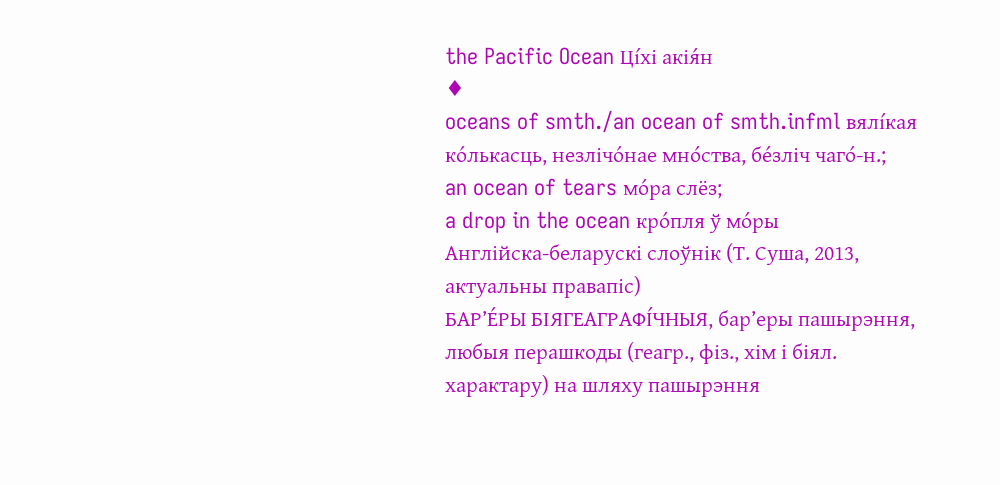the Pacific Ocean Ці́хі акія́н
♦
oceans of smth./an ocean of smth.infml вялі́кая ко́лькасць, незлічо́нае мно́ства, бе́зліч чаго́-н.;
an ocean of tears мо́ра слёз;
a drop in the ocean кро́пля ў мо́ры
Англійска-беларускі слоўнік (Т. Суша, 2013, актуальны правапіс)
БАР’Е́РЫ БІЯГЕАГРАФІ́ЧНЫЯ, бар’еры пашырэння,
любыя перашкоды (геагр., фіз., хім і біял. характару) на шляху пашырэння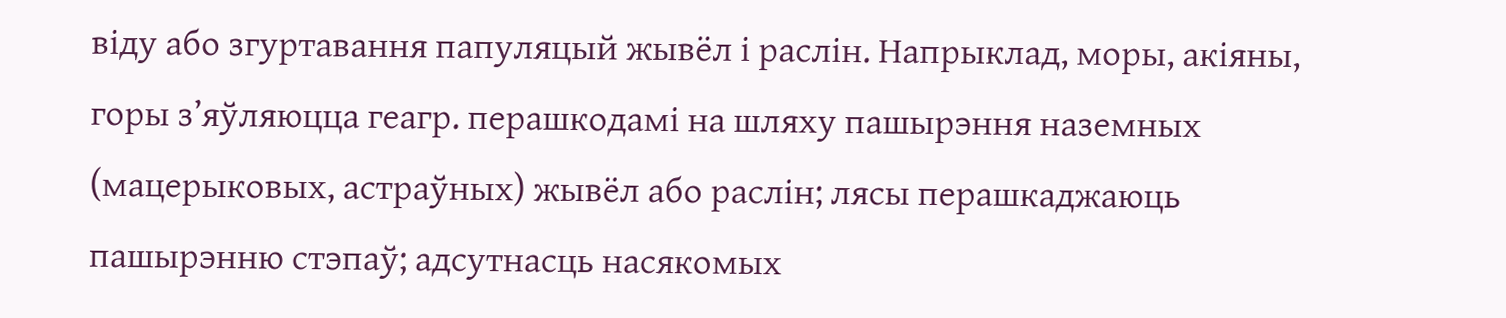віду або згуртавання папуляцый жывёл і раслін. Напрыклад, моры, акіяны, горы з’яўляюцца геагр. перашкодамі на шляху пашырэння наземных (мацерыковых, астраўных) жывёл або раслін; лясы перашкаджаюць пашырэнню стэпаў; адсутнасць насякомых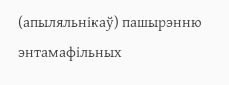(апыляльнікаў) пашырэнню энтамафільных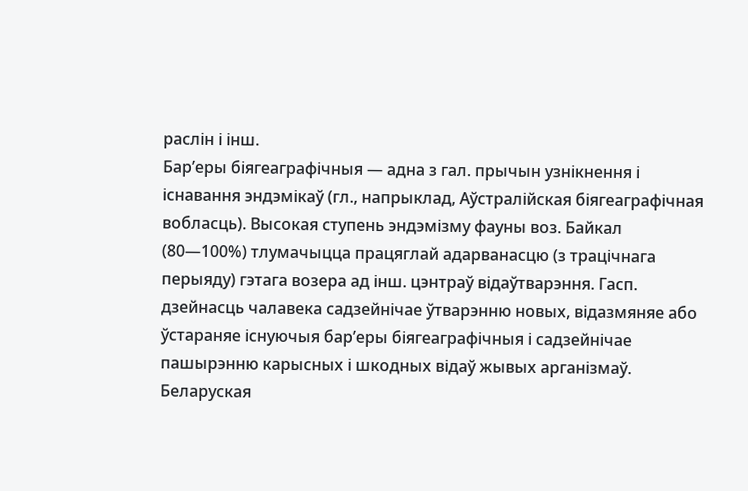раслін і інш.
Бар’еры біягеаграфічныя — адна з гал. прычын узнікнення і існавання эндэмікаў (гл., напрыклад, Аўстралійская біягеаграфічная вобласць). Высокая ступень эндэмізму фауны воз. Байкал (80—100%) тлумачыцца працяглай адарванасцю (з трацічнага перыяду) гэтага возера ад інш. цэнтраў відаўтварэння. Гасп. дзейнасць чалавека садзейнічае ўтварэнню новых, відазмяняе або ўстараняе існуючыя бар’еры біягеаграфічныя і садзейнічае пашырэнню карысных і шкодных відаў жывых арганізмаў.
Беларуская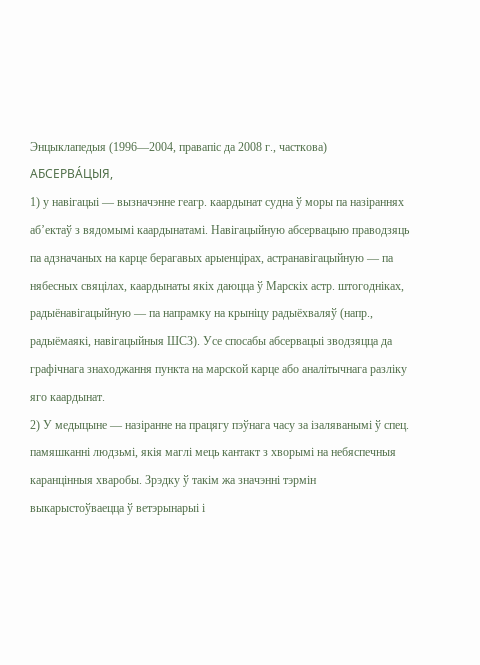Энцыклапедыя (1996—2004, правапіс да 2008 г., часткова)
АБСЕРВА́ЦЫЯ,
1) у навігацыі — вызначэнне геагр. каардынат судна ў моры па назіраннях аб’ектаў з вядомымі каардынатамі. Навігацыйную абсервацыю праводзяць па адзначаных на карце берагавых арыенцірах, астранавігацыйную — па нябесных свяцілах, каардынаты якіх даюцца ў Марскіх астр. штогодніках, радыёнавігацыйную — па напрамку на крыніцу радыёхваляў (напр., радыёмаякі, навігацыйныя ШСЗ). Усе спосабы абсервацыі зводзяцца да графічнага знаходжання пункта на марской карце або аналітычнага разліку яго каардынат.
2) У медыцыне — назіранне на працягу пэўнага часу за ізаляванымі ў спец. памяшканні людзьмі, якія маглі мець кантакт з хворымі на небяспечныя каранцінныя хваробы. Зрэдку ў такім жа значэнні тэрмін выкарыстоўваецца ў ветэрынарыі і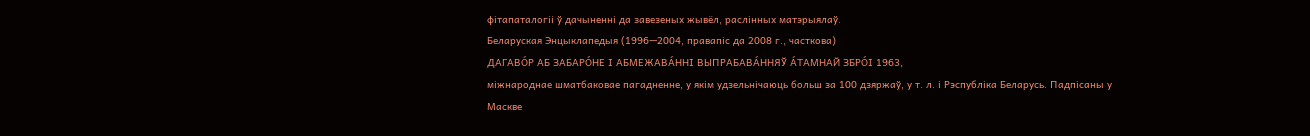фітапаталогіі ў дачыненні да завезеных жывёл, раслінных матэрыялаў.
Беларуская Энцыклапедыя (1996—2004, правапіс да 2008 г., часткова)
ДАГАВО́Р АБ ЗАБАРО́НЕ І АБМЕЖАВА́ННІ ВЫПРАБАВА́ННЯЎ А́ТАМНАЙ ЗБРО́І 1963,
міжнароднае шматбаковае пагадненне, у якім удзельнічаюць больш за 100 дзяржаў, у т. л. і Рэспубліка Беларусь. Падпісаны у Маскве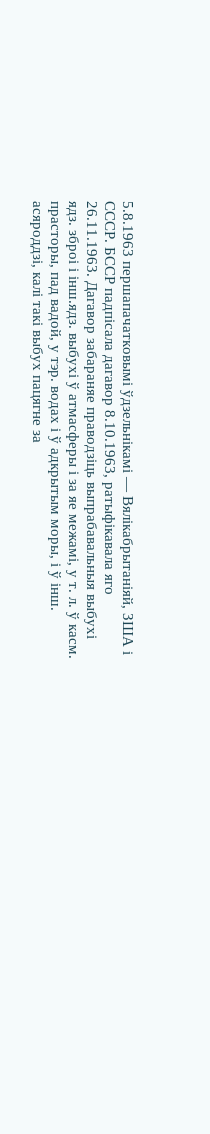5.8.1963 першапачатковымі ўдзельнікамі — Вялікабрытаніяй, ЗША і СССР. БССР падпісала дагавор 8.10.1963, ратыфікавала яго 26.11.1963. Дагавор забараняе праводзіць выпрабавальныя выбухі ядз. зброі і інш.ядз. выбухі ў атмасферы і за яе межамі, у т. л. ў касм. прасторы, пад вадой, у тэр. водах і ў адкрытым моры, і ў інш. асяроддзі, калі такі выбух пацягне за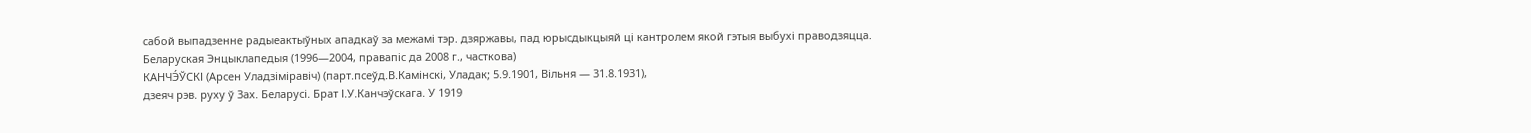сабой выпадзенне радыеактыўных ападкаў за межамі тэр. дзяржавы, пад юрысдыкцыяй ці кантролем якой гэтыя выбухі праводзяцца.
Беларуская Энцыклапедыя (1996—2004, правапіс да 2008 г., часткова)
КАНЧЭ́ЎСКІ (Арсен Уладзіміравіч) (парт.псеўд.В.Камінскі, Уладак; 5.9.1901, Вільня — 31.8.1931),
дзеяч рэв. руху ў Зах. Беларусі. Брат І.У.Канчэўскага. У 1919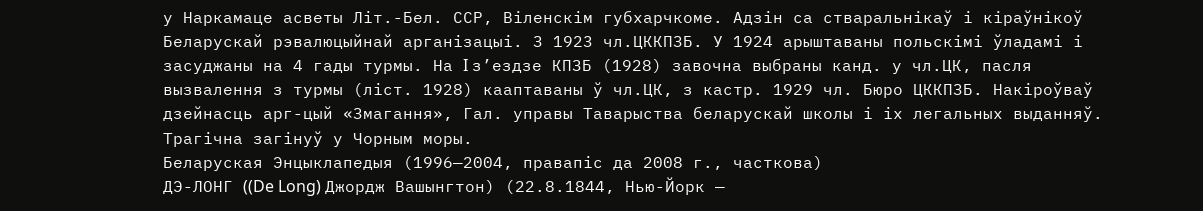у Наркамаце асветы Літ.-Бел. ССР, Віленскім губхарчкоме. Адзін са стваральнікаў і кіраўнікоў Беларускай рэвалюцыйнай арганізацыі. З 1923 чл.ЦККПЗБ. У 1924 арыштаваны польскімі ўладамі і засуджаны на 4 гады турмы. На I з’ездзе КПЗБ (1928) завочна выбраны канд. у чл.ЦК, пасля вызвалення з турмы (ліст. 1928) кааптаваны ў чл.ЦК, з кастр. 1929 чл. Бюро ЦККПЗБ. Накіроўваў дзейнасць арг-цый «Змагання», Гал. управы Таварыства беларускай школы і іх легальных выданняў. Трагічна загінуў у Чорным моры.
Беларуская Энцыклапедыя (1996—2004, правапіс да 2008 г., часткова)
ДЭ-ЛОНГ ((De Long) Джордж Вашынгтон) (22.8.1844, Нью-Йорк —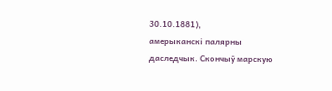30.10.1881),
амерыканскі палярны даследчык. Скончыў марскую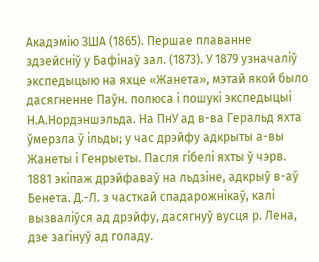Акадэмію ЗША (1865). Першае плаванне здзейсніў у Бафінаў зал. (1873). У 1879 узначаліў экспедыцыю на яхце «Жанета», мэтай якой было дасягненне Паўн. полюса і пошукі экспедыцыі Н.А.Нордэншэльда. На ПнУ ад в-ва Геральд яхта ўмерзла ў ільды; у час дрэйфу адкрыты а-вы Жанеты і Генрыеты. Пасля гібелі яхты ў чэрв. 1881 экіпаж дрэйфаваў на льдзіне, адкрыў в-аў Бенета. Д.-Л. з часткай спадарожнікаў, калі вызваліўся ад дрэйфу, дасягнуў вусця р. Лена, дзе загінуў ад голаду.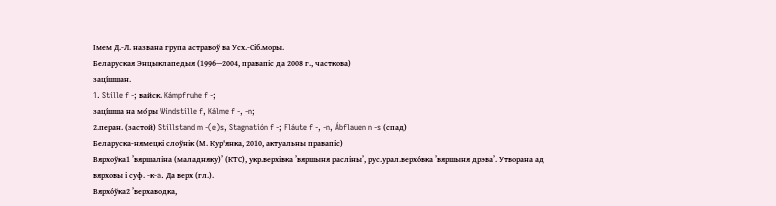Імем Д.-Л. названа група астравоў ва Усх.-Сіб.моры.
Беларуская Энцыклапедыя (1996—2004, правапіс да 2008 г., часткова)
заці́шшан.
1. Stílle f -; вайск. Kámpfruhe f -;
заці́шша на мо́ры Wíndstille f, Kálme f -, -n;
2.перан. (застой) Stíllstand m -(e)s, Stagnatión f -; Fláute f -, -n, Ábflauen n -s (спад)
Беларуска-нямецкі слоўнік (М. Кур'янка, 2010, актуальны правапіс)
Вярхоўка1 ’вяршаліна (маладняку)’ (КТС), укр.верхівка ’вяршыня расліны’, рус.урал.верхо́вка ’вяршыня дрэва’. Утворана ад вярховы і суф. ‑к‑a. Да верх (гл.).
Вярхо́ўка2 ’верхаводка,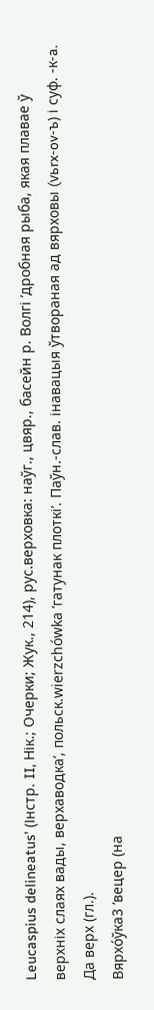Leucaspius delineatus’ (Інстр. II, Нік.; Очерки; Жук., 214), рус.верховка: наўг., цвяр., басейн р. Волгі ’дробная рыба, якая плавае ў верхніх слаях вады, верхаводка’, польск.wierzchówka ’гатунак плоткі’. Паўн.-слав. інавацыя ўтвораная ад вярховы (vьrx‑ov‑ъ) і суф. ‑к‑a. Да верх (гл.).
Вярхо́ўка3 ’вецер (на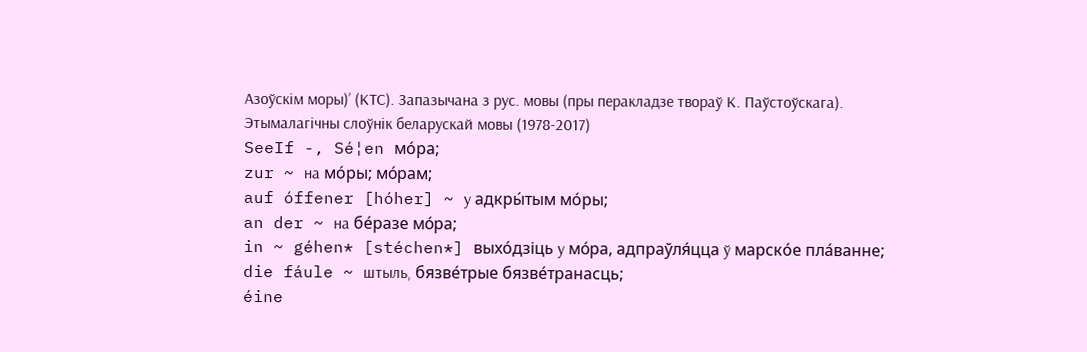Азоўскім моры)’ (КТС). Запазычана з рус. мовы (пры перакладзе твораў К. Паўстоўскага).
Этымалагічны слоўнік беларускай мовы (1978-2017)
SeeIf -, Sé¦en мо́ра;
zur ~ на мо́ры; мо́рам;
auf óffener [hóher] ~ у адкры́тым мо́ры;
an der ~ на бе́разе мо́ра;
in ~ géhen* [stéchen*] выхо́дзіць у мо́ра, адпраўля́цца ў марско́е пла́ванне;
die fáule ~ штыль, бязве́трые бязве́транасць;
éine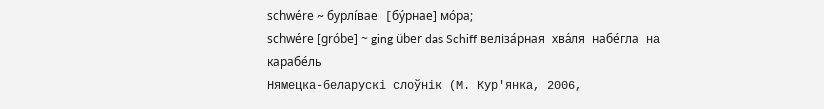schwére ~ бурлі́вае [бу́рнае] мо́ра;
schwére [gróbe] ~ ging über das Schiff веліза́рная хва́ля набе́гла на карабе́ль
Нямецка-беларускі слоўнік (М. Кур'янка, 2006,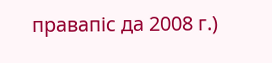правапіс да 2008 г.)